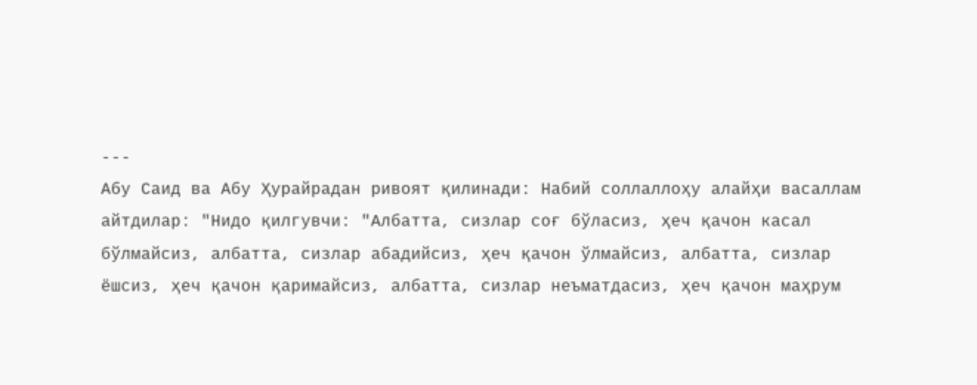---
Абу Саид ва Абу Ҳурайрадан ривоят қилинади: Набий соллаллоҳу алайҳи васаллам айтдилар: "Нидо қилгувчи: "Албатта, сизлар соғ бўласиз, ҳеч қачон касал бўлмайсиз, албатта, сизлар абадийсиз, ҳеч қачон ўлмайсиз, албатта, сизлар ёшсиз, ҳеч қачон қаримайсиз, албатта, сизлар неъматдасиз, ҳеч қачон маҳрум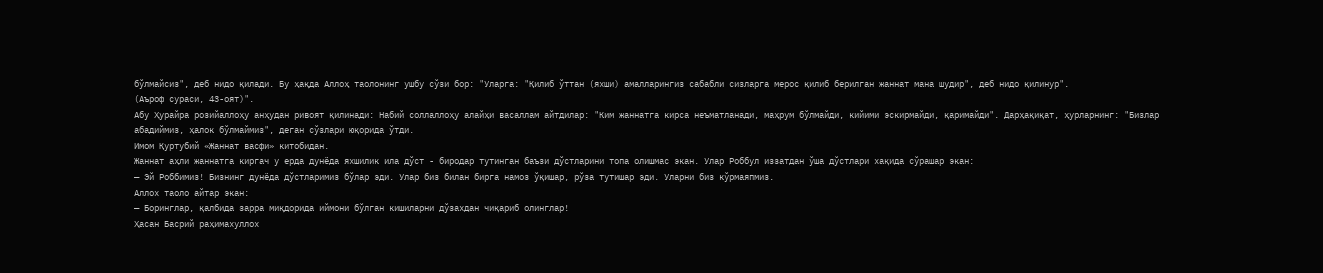бўлмайсиз", деб нидо қилади. Бу ҳақда Аллоҳ таолонинг ушбу сўзи бор: "Уларга: "Қилиб ўттан (яхши) амалларингиз сабабли сизларга мерос қилиб берилган жаннат мана шудир", деб нидо қилинур".
(Аъроф сураси, 43-оят)".
Абу Ҳурайра розийаллоҳу анҳудан ривоят қилинади: Набий соллаллоҳу алайҳи васаллам айтдилар: "Ким жаннатга кирса неъматланади, маҳрум бўлмайди, кийими эскирмайди, қаримайди". Дарҳақиқат, ҳурларнинг: "Бизлар абадиймиз, ҳалок бўлмаймиз", деган сўзлари юқорида ўтди.
Имом Қуртубий «Жаннат васфи» китобидан.
Жаннат аҳли жаннатга киргач у ерда дунёда яхшилик ила дўст - биродар тутинган баъзи дўстларини топа олишмас экан. Улар Роббул иззатдан ўша дўстлари хақида сўрашар экан:
— Эй Роббимиз! Бизнинг дунёда дўстларимиз бўлар эди. Улар биз билан бирга намоз ўқишар, рўза тутишар эди. Уларни биз кўрмаяпмиз.
Аллох таоло айтар экан:
— Боринглар, қалбида зарра миқдорида иймони бўлган кишиларни дўзахдан чиқариб олинглар!
Ҳасан Басрий раҳимахуллох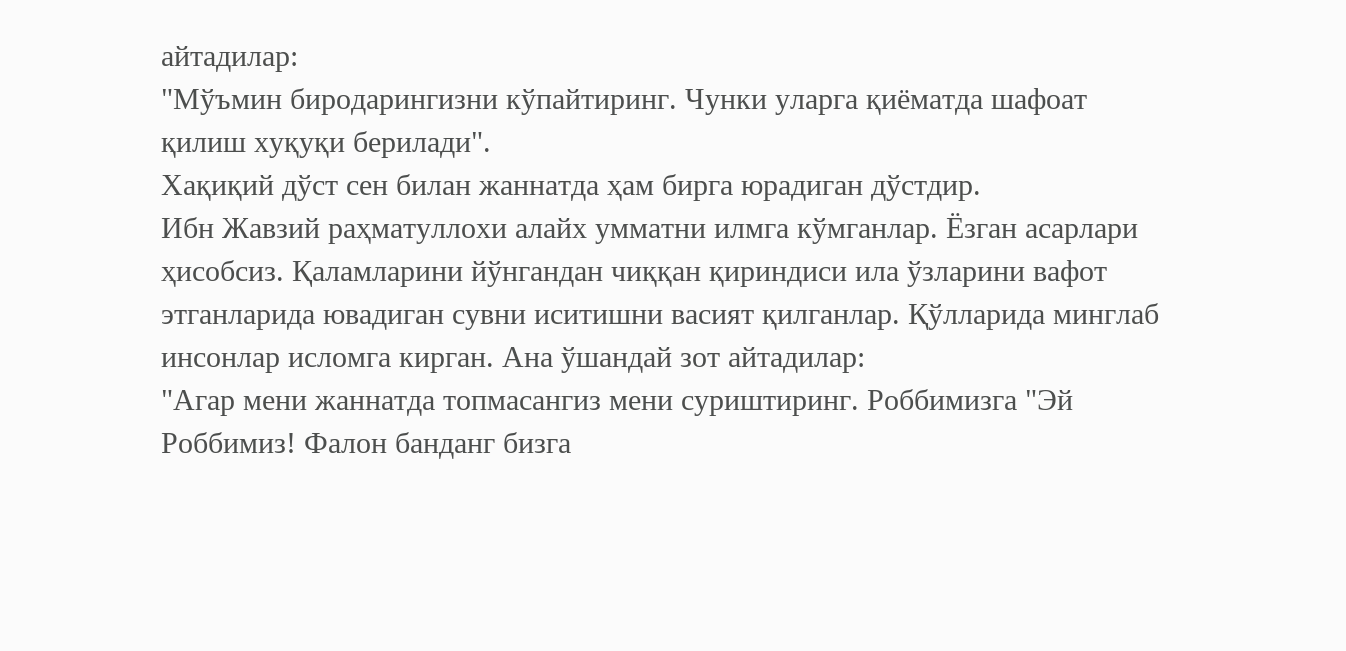айтадилар:
"Мўъмин биродарингизни кўпайтиринг. Чунки уларга қиёматда шафоат қилиш хуқуқи берилади".
Хақиқий дўст сен билан жаннатда ҳам бирга юрадиган дўстдир.
Ибн Жавзий раҳматуллохи алайх умматни илмга кўмганлар. Ёзган асарлари ҳисобсиз. Қаламларини йўнгандан чиққан қириндиси ила ўзларини вафот этганларида ювадиган сувни иситишни васият қилганлар. Қўлларида минглаб инсонлар исломга кирган. Ана ўшандай зот айтадилар:
"Агар мени жаннатда топмасангиз мени суриштиринг. Роббимизга "Эй Роббимиз! Фалон банданг бизга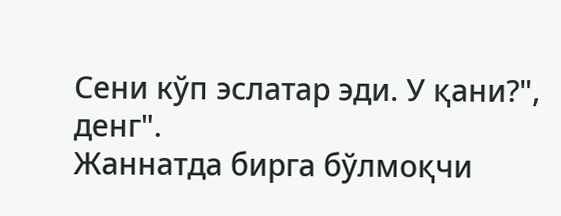Сени кўп эслатар эди. У қани?", денг".
Жаннатда бирга бўлмоқчи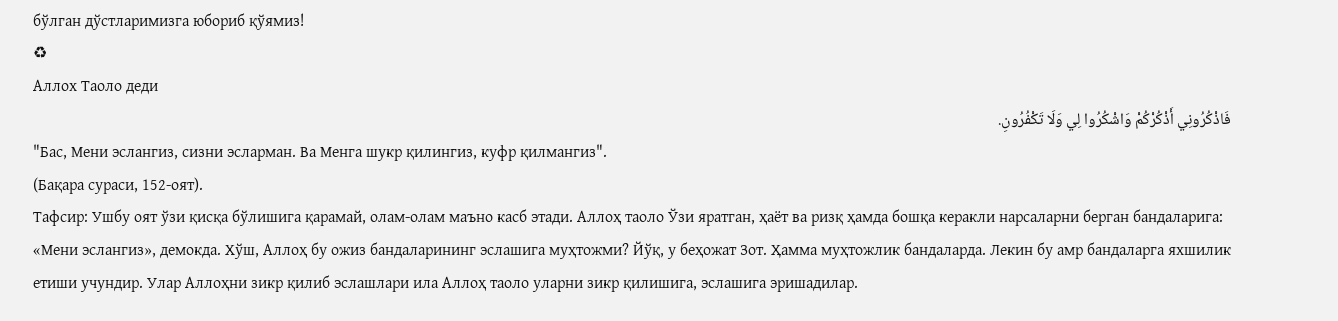бўлган дўстларимизга юбориб қўямиз!
♻
Аллох Таоло деди
فَاذْكُرُونِي أَذْكُرْكُمْ وَاشْكُرُوا لِي وَلَا تَكْفُرُونِ.
"Бас, Мени эслангиз, сизни эсларман. Ва Менга шукр қилингиз, куфр қилмангиз".
(Бақара сураси, 152-оят).
Тафсир: Ушбу оят ўзи қисқа бўлишига қарамай, олам-олам маъно касб этади. Аллоҳ таоло Ўзи яратган, ҳаёт ва ризқ ҳамда бошқа керакли нарсаларни берган бандаларига: «Мени эслангиз», демокда. Хўш, Аллоҳ бу ожиз бандаларининг эслашига муҳтожми? Йўқ, у беҳожат Зот. Ҳамма муҳтожлик бандаларда. Лекин бу амр бандаларга яхшилик етиши учундир. Улар Аллоҳни зикр қилиб эслашлари ила Аллоҳ таоло уларни зикр қилишига, эслашига эришадилар.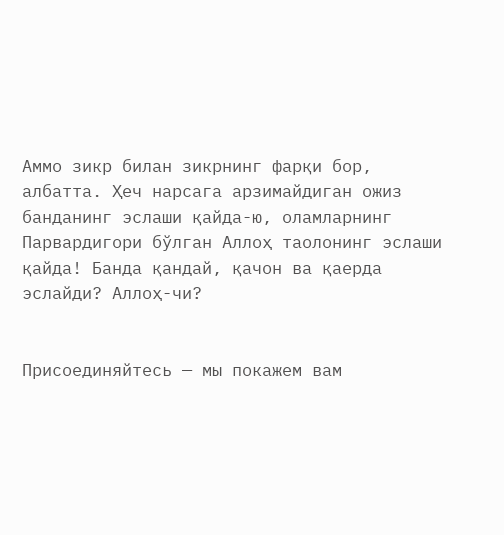Аммо зикр билан зикрнинг фарқи бор, албатта. Ҳеч нарсага арзимайдиган ожиз банданинг эслаши қайда-ю, оламларнинг Парвардигори бўлган Аллоҳ таолонинг эслаши қайда! Банда қандай, қачон ва қаерда эслайди? Аллоҳ-чи?


Присоединяйтесь — мы покажем вам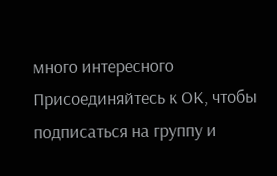много интересного
Присоединяйтесь к ОК, чтобы подписаться на группу и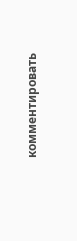комментировать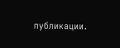публикации.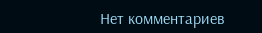Нет комментариев